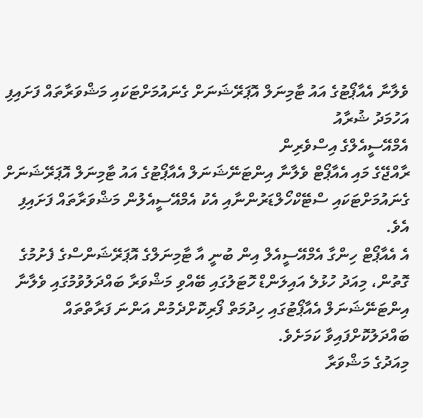ވެލާނާ އެއާޕޯޓުގެ އައު ޓާމިނަލް އޮޕަރޭޝަނަށް ގެނައުމަށްޓަކައި މަޝްވަރާތައް ފަށައިފި
އަހުމަދު ޝުރާއު
އެމްއޭސީއެލްގެ އިސްވެރިން
ރާއްޖޭގެ މައި އެއާޕޯޓް ވެލާނާ އިންޓަނޭޝަނަލް އެއާޕޯޓުގެ އައު ޓާމިނަލް އޮޕަރޭޝަނަށް ގެނައުމަށްޓަކައި ސްޓޭކްހޯލްޑަރުންނާއި އެކު އެމްއޭސީއެލުން މަޝްވަރާތައް ފަށައިފި އެވެ.
އެ އެއާޕޯޓް ހިންގާ އެމްއޭސީއެލް އިން ބުނީ އާ ޓާމިނަލްގެ އޮޕަރޭޝަންސްގެ ފެށުމުގެ ގޮތުން، މިއަދު ހުޅުލެ އައިލަންޑް ހޮޓަލުގައި ބޭއްވި މަޝްވަރާ ބައްދަލުވުމުގައި ވެލާނާ އިންޓަނޭޝަނަލް އެއާޕޯޓުގައި ހިދުމަތް ފޯރިކޮށްދެމުން އަންނަ ފަރާތްތައް ބައްދަލުކޮށްފައިވާ ކަމަށެވެ.
މިއަދުގެ މަޝްވަރާ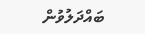ބައްދަލުވުން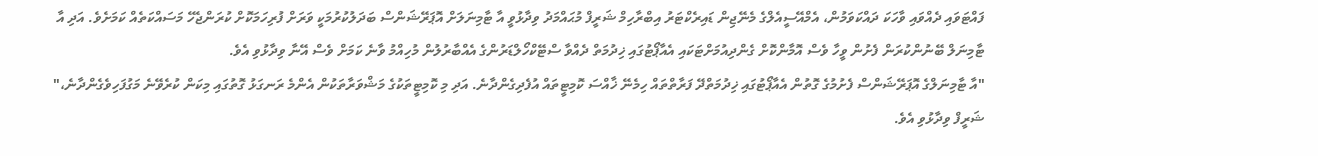ފައްޓަވައި ދެއްވައި ވާހަކަ ދައްކަވަމުން، އެމްއޭސީއެލްގެ މެނޭޖިން ޑައިރެކްޓަރު އިބްރާހިމް ޝަރީފް މުޙައްމަދު ވިދާޅުވީ އާ ޓާމިނަލަށް އޮޕަރޭޝަންސް ބަދަލުކުރުމަކީ ވަރަށް ފުރިހަމަކޮށް ކުރަންޖެހޭ މަސައްކަތެއް ކަމަށެވެ. އަދި އާ ޓާމިނަލް ބޭނުންކުރަން ފެށުން ވީހާ ވެސް އޮމާންކޮށް ގެންދިއުމަށްޓަކައި އެއާޕޯޓުގައި ޚިދުމަތް ދެއްވާ ސްޓޭކްހޯލްޑަރުންގެ އެއްބާރުލުން މުހިއްމު ވާނެ ކަމަށް ވެސް އޭނާ ވިދާޅުވި އެވެ.
"އާ ޓާމިނަލްގެ އޮޕަރޭޝަންސް ފެށުމުގެ ގޮތުން އެއާޕޯޓުގައި ޚިދުމަތްދޭ ފަރާތްތައް ހިމެނޭ ޚާއްސަ ކޮމިޓީތައް އުފެދިގެންދާނެ. އަދި މި ކޮމިޓީތަކުގެ މަޝްވަރާތަކުން އެންމެ ރަނގަޅު ގޮތުގައި މިކަން ކުރެވޭނެ މަގުފަހިވެގެންދާނެ،" ޝަރީފް ވިދާޅުވި އެވެ.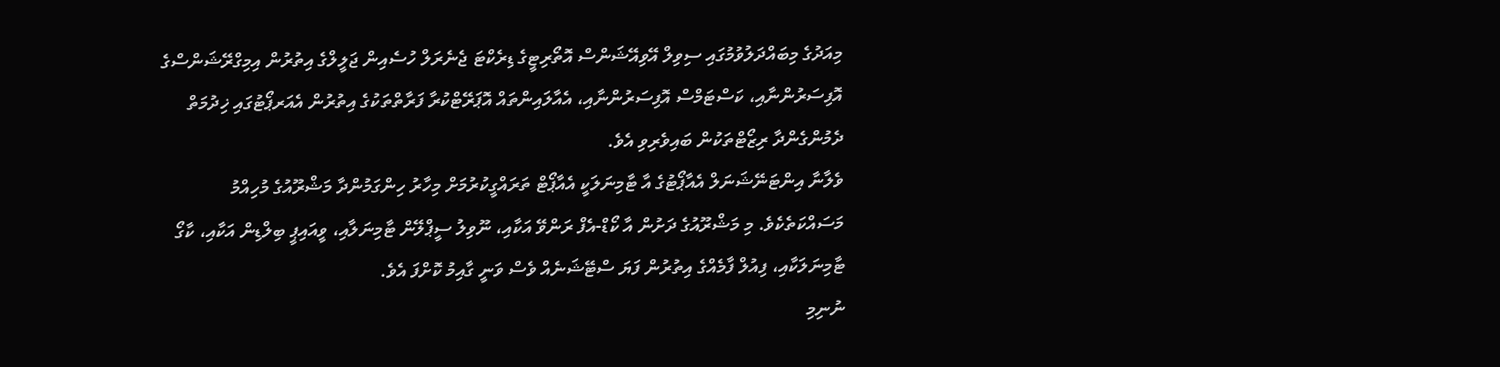މިއަދުގެ މިބައްދަލުވުމުގައި ސިވިލް އޭވިއޭޝަންސް އޮތޯރިޓީގެ ޑިރެކްޓަ ޖެނެރަލް ހުސެއިން ޖަލީލްގެ އިތުރުން އިމިގްރޭޝަންސްގެ އޮފިސަރުންނާއި، ކަސްޓަމްސް އޮފިސަރުންނާއި، އެއާލައިންތައް އޮޕަރޭޓްކުރާ ފަރާތްތަކުގެ އިތުރުން އެއަރޕޯޓުގައި ޚިދުމަތް ދެމުންގެންދާ ރިޒޯޓްތަކުން ބައިވެރިވި އެވެ.
ވެލާނާ އިންޓަނޭޝަނަލް އެއާޕޯޓުގެ އާ ޓާމިނަލަކީ އެއާޕޯޓް ތަރައްގީކުރުމަށް މިހާރު ހިންގަމުންދާ މަޝްރޫއުގެ މުހިއްމު މަސައްކަތެކެވެ. މި މަޝްރޫއުގެ ދަށުން އާ ކޯޑް-އެފް ރަންވޭ އަކާއި، ނޫވިލު ސީޕްލޭން ޓާމިނަލާއި، ވީއައިޕީ ބިލްޑިން އަކާއި، ކާގޯ ޓާމިނަލަކާއި، ފިއުލް ފާމެއްގެ އިތުރުން ފަޔަ ސްޓޭޝަނެއް ވެސް ވަނީ ގާއިމު ކޮށްފަ އެވެ.
ނުނިމި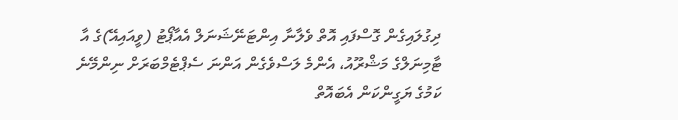ދިގުލައިގެން ގޮސްފައި އޮތް ވެލާނާ އިންޓަނޭޝަނަލް އެއާޕޯޓު (ވީއައިއޭ)ގެ އާ ޓާމިނަލްގެ މަޝްރޫއު، އެންމެ ލަސްވެގެން އަންނަ ސެޕްޓެމްބަރަށް ނިންމޭނެ ކަމުގެ ޔަގީންކަން އެބައޮތް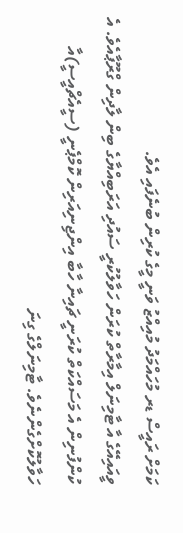ކަމަށް ރައީސް ޑރ މުހައްމަދު މުއިއްޒު ވަނީ މީގެ ކުރިން ބުނެފައި އެވެ.
ވީއައިއޭގެ އާ ޓާމިނަލް އިމާރާތް ކުރަން ހަވާލުކުރީ ސައުދި އަރަބިއްޔާގެ ބިން ލާދިން ގްރޫޕާއެވެ. އެ ކުންފުނިން އެ މަސައްކަތް ކުރަނީ ޗައިނާ ހާބާ އިންޖިނިއަރިން ކޮމްޕެނީ (ސީއެޗްއީސީ)އާ ހަވާލުކޮށްގެންނެވެ. ޓާމިނަލްގެ ގިނަ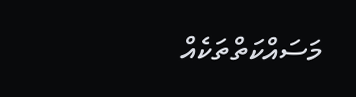މަސައްކަތްތަކެއް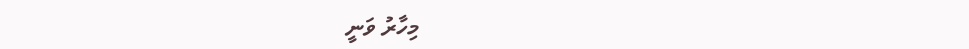މިހާރު ވަނީ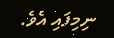ނިމިފައި އެވެ.